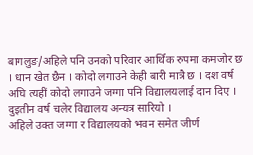बागलुङ/अहिले पनि उनको परिवार आर्थिक रुपमा कमजोर छ । धान खेत छैन । कोदो लगाउने केही बारी मात्रै छ । दश वर्ष अघि त्यहीं कोदो लगाउने जग्गा पनि विद्यालयलाई दान दिए । दुइतीन वर्ष चलेर विद्यालय अन्यत्र सारियो ।
अहिले उक्त जग्गा र विद्यालयको भवन समेत जीर्ण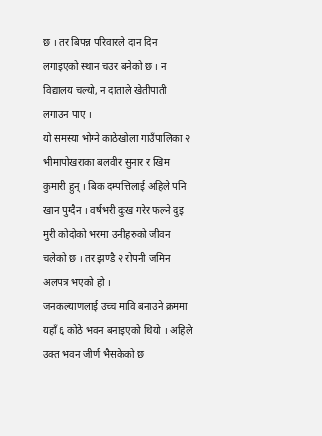छ । तर बिपन्न परिवारले दान दिन लगाइएको स्थान चउर बनेको छ । न विद्यालय चल्यो, न दाताले खेतीपाती लगाउन पाए ।
यो समस्या भोग्ने काठेखोला गाउँपालिका २ भीमापोखराका बलवीर सुनार र खिम कुमारी हुन् । बिक दम्पत्तिलाई अहिले पनि खान पुग्दैन । वर्षभरी दुःख गरेर फल्ने दुइ मुरी कोदोको भरमा उनीहरुको जीवन चलेको छ । तर झण्डै २ रोपनी जमिन अलपत्र भएको हो ।
जनकल्याणलाई उच्च मावि बनाउने क्रममा यहाँ ६ कोठे भवन बनाइएको थियो । अहिले उक्त भवन जीर्ण भैसकेको छ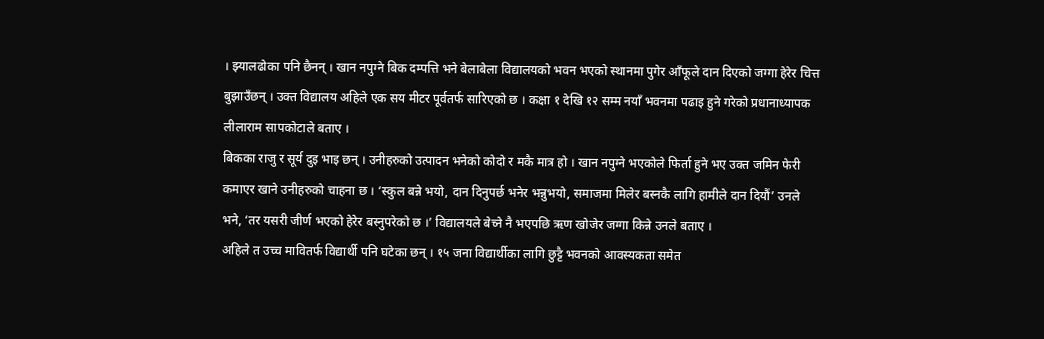। झ्यालढोका पनि छैनन् । खान नपुग्ने बिक दम्पत्ति भने बेलाबेला विद्यालयको भवन भएको स्थानमा पुगेर आँफूले दान दिएको जग्गा हेरेर चित्त बुझाउँछन् । उक्त विद्यालय अहिले एक सय मीटर पूर्वतर्फ सारिएको छ । कक्षा १ देखि १२ सम्म नयाँ भवनमा पढाइ हुने गरेको प्रधानाध्यापक लीलाराम सापकोटाले बताए ।
बिकका राजु र सूर्य दुइ भाइ छन् । उनीहरुको उत्पादन भनेको कोदो र मकै मात्र हो । खान नपुग्ने भएकोले फिर्ता हुने भए उक्त जमिन फेरी कमाएर खाने उनीहरुको चाहना छ । ‘स्कुल बन्ने भयो, दान दिनुपर्छ भनेर भन्नुभयो, समाजमा मिलेर बस्नकै लागि हामीले दान दियौं’ उनले भने, ‘तर यसरी जीर्ण भएको हेरेर बस्नुपरेको छ ।’ विद्यालयले बेच्ने नै भएपछि ऋण खोजेर जग्गा किन्ने उनले बताए ।
अहिले त उच्च मावितर्फ विद्यार्थी पनि घटेका छन् । १५ जना विद्यार्थीका लागि छुट्टै भवनको आवस्यकता समेत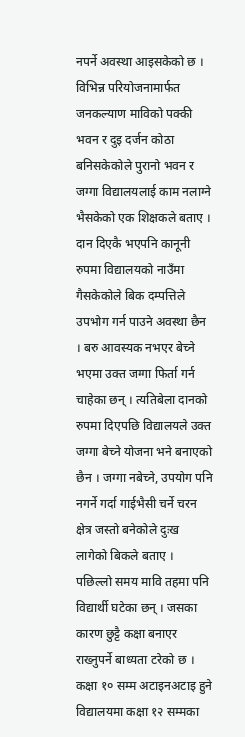नपर्ने अवस्था आइसकेको छ । विभिन्न परियोजनामार्फत जनकल्याण माविको पक्की भवन र दुइ दर्जन कोठा बनिसकेकोले पुरानो भवन र जग्गा विद्यालयलाई काम नलाग्ने भैसकेको एक शिक्षकले बताए ।
दान दिएकै भएपनि कानूनी रुपमा विद्यालयको नाउँमा गैसकेकोले बिक दम्पत्तिले उपभोग गर्न पाउने अवस्था छैन । बरु आवस्यक नभएर बेच्ने भएमा उक्त जग्गा फिर्ता गर्न चाहेका छन् । त्यतिबेला दानको रुपमा दिएपछि विद्यालयले उक्त जग्गा बेच्ने योजना भने बनाएको छैन । जग्गा नबेच्ने, उपयोग पनि नगर्ने गर्दा गाईभैसी चर्ने चरन क्षेत्र जस्तो बनेकोले दुःख लागेको बिकले बताए ।
पछिल्लो समय मावि तहमा पनि विद्यार्थी घटेका छन् । जसका कारण छुट्टै कक्षा बनाएर राख्नुपर्ने बाध्यता टरेको छ । कक्षा १० सम्म अटाइनअटाइ हुने विद्यालयमा कक्षा १२ सम्मका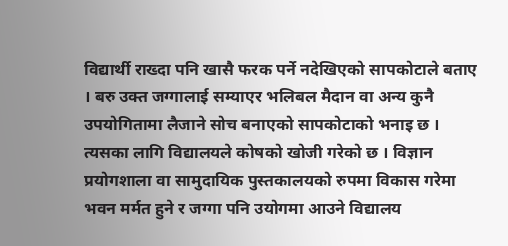विद्यार्थी राख्दा पनि खासै फरक पर्ने नदेखिएको सापकोटाले बताए । बरु उक्त जग्गालाई सम्याएर भलिबल मैदान वा अन्य कुनै उपयोगितामा लैजाने सोच बनाएको सापकोटाको भनाइ छ । त्यसका लागि विद्यालयले कोषको खोजी गरेको छ । विज्ञान प्रयोगशाला वा सामुदायिक पुस्तकालयको रुपमा विकास गरेमा भवन मर्मत हुने र जग्गा पनि उयोगमा आउने विद्यालय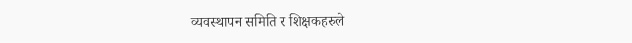व्यवस्थापन समिति र शिक्षकहरुले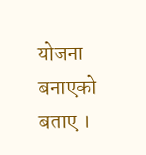योजना बनाएको बताए ।